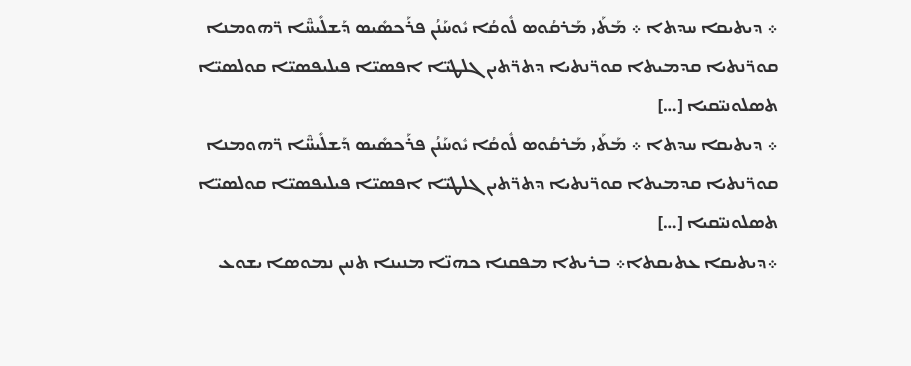܀ ܕܝܬܝܩܐ ܚܕܬܐ ܀ ܡܰܬܰܝ ܡܰܪܩܳܘܣ ܠܽܘܩܳܐ ܝܽܘܚܰܢܳܢ ܦܪܰܟܣܺܝܤ ܕܰܫܠܺܝܚ̈ܶܐ ܖ̈ܗܘܡܢܐ ܩܘܪ̈ܢܬܝܐ ܩܕܡܝܬܐ ܩܘܪ̈ܢܬܝܐ ܕܬܪ̈ܬܝܢ ܓܠܛܝ̈ܐ ܐܦܣܝ̈ܐ ܦܝܠܝܦܣܝ̈ܐ ܩܘܠܣܝ̈ܐ ܬܣܠܘܢܝ̈ܩܝܐ […]
܀ ܕܝܬܝܩܐ ܚܕܬܐ ܀ ܡܰܬܰܝ ܡܰܪܩܳܘܣ ܠܽܘܩܳܐ ܝܽܘܚܰܢܳܢ ܦܪܰܟܣܺܝܤ ܕܰܫܠܺܝܚ̈ܶܐ ܖ̈ܗܘܡܢܐ ܩܘܪ̈ܢܬܝܐ ܩܕܡܝܬܐ ܩܘܪ̈ܢܬܝܐ ܕܬܪ̈ܬܝܢ ܓܠܛܝ̈ܐ ܐܦܣܝ̈ܐ ܦܝܠܝܦܣܝ̈ܐ ܩܘܠܣܝ̈ܐ ܬܣܠܘܢܝ̈ܩܝܐ […]
܀ܕܝܬܝܩܐ ܥܬܝܩܬܐ܀ ܒܪܝܬܐ ܡܦܩܢܐ ܟܗܢ̈ܐ ܡܢܝܢܐ ܬܢܝܢ ܢܡܘܣܐ ܝܫܘܥ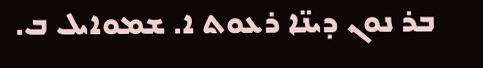ܒܪ ܢܘܢ ܕܝܢ̈ܐ ܪܥܘܬ ܐ. ܫܡܘܐܝܠ ܒ.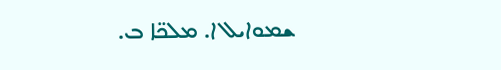ܫܡܘܐܝܠ ܐ. ܡܠܟ̈ܐ ܒ.